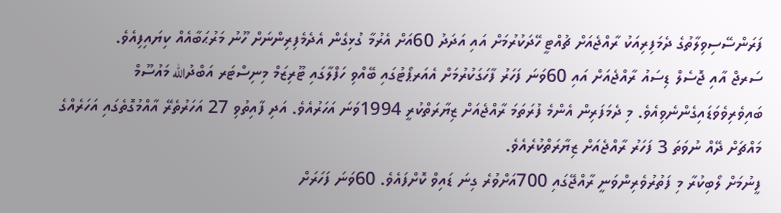ފަރަންސޭސިވިލާތުގެ ދެމަފިރިއަކު ރާއްޖެއަށް ޗުއްޓީ ހޭދަކުރުމަށް އައި އަދަދު 60އަށް އެރުމާ ގުޅިގެން އެދެމެފިރިންނަށް ހޫނު މަރުޙަބާއެއް ކިޔައިފިއެވެ.
ސަރޖް އާއި ޖޮސެލް ޑިސައު ރާއްޖެއަށް އައި 60ވަނަ ފަހަރު ފާހަގަކުރުމަށް އެއަރޕޯޓުގައި ބޭއްވި ހަފްލާގައި ޓޫރިޒަމް މިނިސްޓަރ އަބްދުالله މައުސޫމް ބައިވެރިވެވަޑައިގެންނެވިއެވެ. މި ދެމަފަރިން އެންމެ ފުރަތަމަ ރާއްޖެއަށް ޒިޔާރަތްކުރީ 1994ވަނަ އަހަރުއެވެ. އަދި ފާއިތުވި 27 އަހަރުތެރޭ އާއްމުގޮތެގައި އަހަރެއްގެ މައްޗަށް ދޭއް ނުވަތަ 3 ފަހަރު ރާއްޖެއަށް ޒިޔާރަތްކުރެއެވެ.
ފީނުމަށް ލޯބިކުރާ މި ފަތުރުވެރިންވަނީ ރާއްޖޭގައި 700އަށްވުރެ ގިނަ ޑައިވް ކޮށްފައެވެ. 60ވަނަ ފަހަރަށް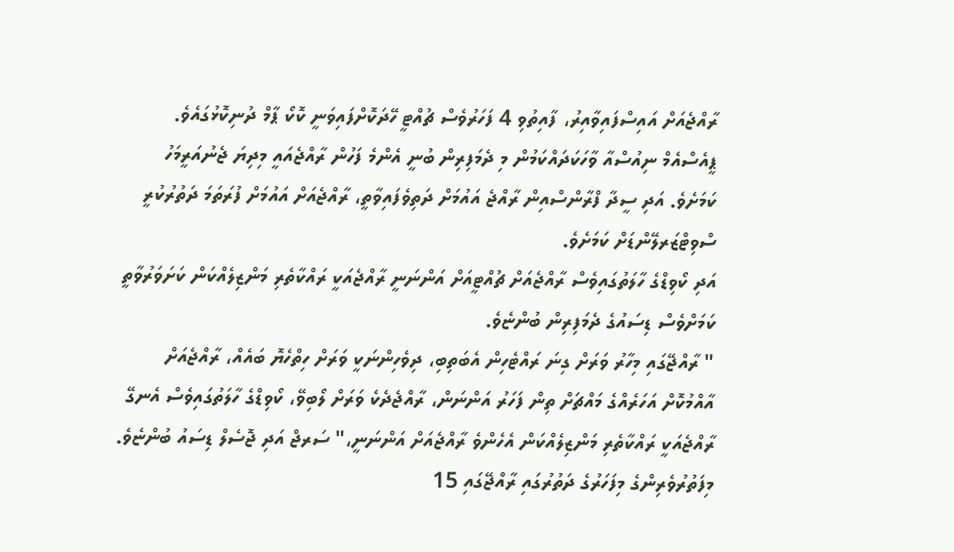ރާއްޖެއަށް އައިސްފައިވާއިރު، ފާއިތުވި 4 ފަހަރުވެސް ޗުއްޓީ ހޭދަކޮށްފައިވަނީ ކޮކޯ ޕާމް ދުނިކޮޅުގައެވެ.
ޕީއެސްއެމް ނިއުސްއާ ވާހަކަދައްކަމުން މި ދެމަފިރިން ބުނީ އެންމެ ފަހުން ރާއްޖެއައީ މިދިޔަ ޖެނުއަރީމަހު ކަމަށެވެ. އަދި ސީދާ ފްރާންސްއިން ރާއްޖެ އައުމަށް ދަތިވެފައިވާތީ، ރާއްޖެއަށް އައުމަށް ފުރަތަމަ ދަތުރުކުރީ ސްވިޓްޒަރލޭންޑަށް ކަމަށެވެ.
އަދި ކޯވިޑްގެ ހާލަތުގައިވެސް ރާއްޖެއަށް ޗުއްޓީއަށް އަންނަނީ ރާއްޖެއަކީ ރައްކާތެރި މަންޒިލެއްކަން ކަށަވަރުވާތީ ކަމަށްވެސް ޑިސައުގެ ދެމަފިރިން ބުންޏެވެ.
" ރާއްޖޭގައި މިހާރު ވަރަށް ގިނަ ރައްޓެހިން އެބަތިބި، ދިވެހިންނަކީ ވަރަށް ހިތްހެޔޮ ބައެއް، ރާއްޖެއަށް އާއްމުކޮށް އަހަރެއްގެ މައްޗަށް ތިން ފަހަރު އަންނަން، ރާއްޖެދެކެ ވަރަށް ލޯބިވޭ، ކޯވިޑްގެ ހާލަތުގައިވެސް އެނގޭ ރާއްޖެއަކީ ރައްކާތެރި މަންޒިލެއްކަން އެހެންވެ ރާއްޖެއަށް އަންނަނީ،" ސަރޖް އަދި ޖޮސެލް ޑިސައު ބުންޏެވެ.
މިފަތުރުވެރިންގެ މިފަހަރުގެ ދަތުރުގައި ރާއްޖޭގައި 15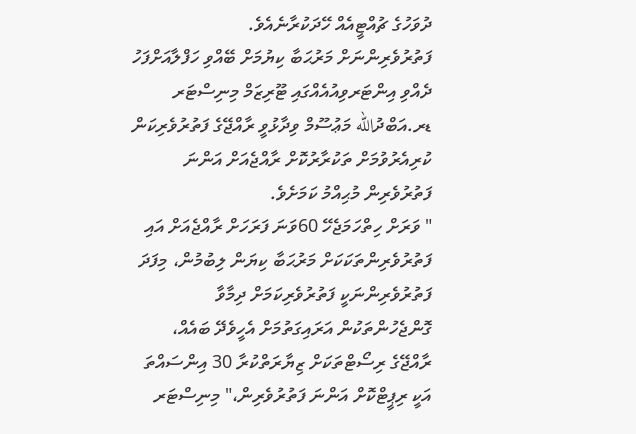ދުވަހުގެ ޗުއްޓީއެއް ހޭދަކުރާނެއެވެ.
ފަތުރުވެރިންނަށް މަރުޙަބާ ކިޔުމަށް ބޭއްވި ހަފްލާއަށްފަހު ދެއްވި އިންޓަރވިއުއެއްގައި ޓޫރިޒަމް މިނިސްޓަރ ޑރ.އަބްދުالله މަޢުސޫމް ވިދާޅުވީ ރާއްޖޭގެ ފަތުރުވެރިކަން ކުރިއެރުވުމަށް ތަކުރާރުކޮށް ރާއްޖެއަށް އަންނަ ފަތުރުވެރިން މުޙިއްމު ކަމަށެވެ.
" ވަރަށް ހިތްހަމަޖެހޭ 60ވަނަ ފަރަހަށް ރާއްޖެއަށް އައި ފަތުރުވެރިންތަކަކަށް މަރުޙަބާ ކިޔަން ލިބުމުން، މިފަދަ ފަތުރުވެރިންނަކީ ފަތުރުވެރިކަމަށް ދިމާވާ ގޮންޖެހުންތަކުން އަރައިގަތުމަށް އެހީވެދޭ ބައެއް، ރާއްޖޭގެ ރިސޯޓްތަކަށް ޒިޔާރަތްކުރާ 30 އިންސައްތަ އަކީ ރިޕީޓްކޮށް އަންނަ ފަތުރުވެރިން،" މިނިސްޓަރ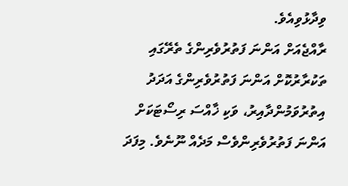ވިދާޅުވިއެވެ.
ރާއްޖެއަށް އަންނަ ފަތުރުވެރިންގެ ތެރޭގައި ތަކުރާރުކޮށް އަންނަ ފަތުރުވެރިންގެ އަދަދު އިތުރުވަމުންދާއިރު، ވަކި ޚާއްސަ ރިސޯޓަކަށް އަންނަ ފަތުރުވެރިންވެސް މަދެއް ނޫނެވެ. މިފަދަ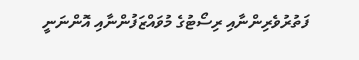ފަތުރުވެރިންނާއި ރިސޯޓުގެ މުވައްޒަފުންނާއި އޮންނަނީ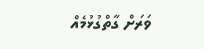ވަރަށް ގާތްގުޅުމެއް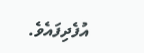އުފެދިފައެވެ.